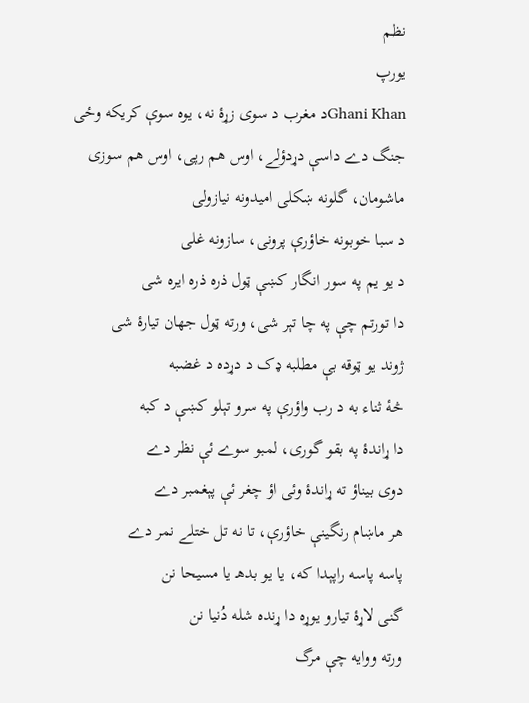نظم
يورپ
Ghani Khanد مغرب د سوی زړۀ نه، يوه سوې کريکه وځی
جنگ دے داسې دړدؤلے، اوس هم رپی، اوس هم سوزی
ماشومان، گلونه ښکلی اميدونه نيازولی
د سبا خوبونه خاؤرې پرونی، سازونه غلی
د يو يم په سور انگار کښې ټول ذره ذره ايره شی
دا تورتم چې په چا تېر شی، ورته ټول جهان تيارۀ شی
ژوند يو ټوقه بې مطلبه ډک د دړده د غضبه
څۀ ثناء به د رب واؤرې په سرو تېلو کښې د کبه
دا ړاندۀ په بقو گوری، لمبو سوے ئې نظر دے
دوی بيناؤ ته ړاندۀ وئی اؤ چغر ئې پېغمبر دے
هر ماښام رنگينې خاؤرې، تا نه تل ختلے نمر دے
پاسه پاسه راپېدا که، يا يو بدهـ يا مسيحا نن
گنی لاړۀ تيارو يوړه دا ړنده شله دُنيا نن
ورته ووايه چې مرگ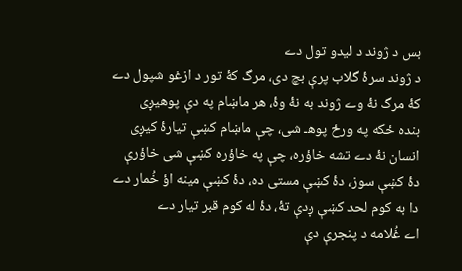بس د ژوند د ليدو تول دے
د ژوند سرۀ گلاب پرې بچ دی، مرگ کۀ تور د ازغو شپول دے
کۀ مرگ نۀ وے ژوند به نۀ وۀ، هر ماښام په دې پوهيږی
بنده ځکه په ورځ پوهـ شی، چې ماښام کښې تيارۀ کيږی
انسان نۀ دے تشه خاؤره، چې په خاؤره کښې شی خاؤرې
دۀ کښې سوز، دۀ کښې مستی ده، دۀ کښې مينه اؤ خُمار دے
دا به کوم لحد کښې ږدې تۀ، دۀ له کوم قبر تيار دے
اے غُلامه د پنجرې دې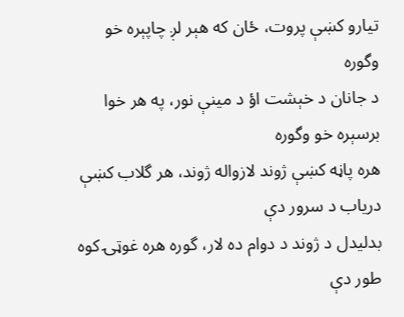تيارو کښې پروت، ځان که هېر لږ چاپېره خو وگوره
د جانان د خېشت اؤ د مينې نور، په هر خوا برسېره خو وگوره
هره پاڼه کښې ژوند لازواله ژوند، هر گلاب کښې درياب د سرور دې
بدليدل د ژوند د دوام ده لار، گوره هره غوټۍ کوه طور دې